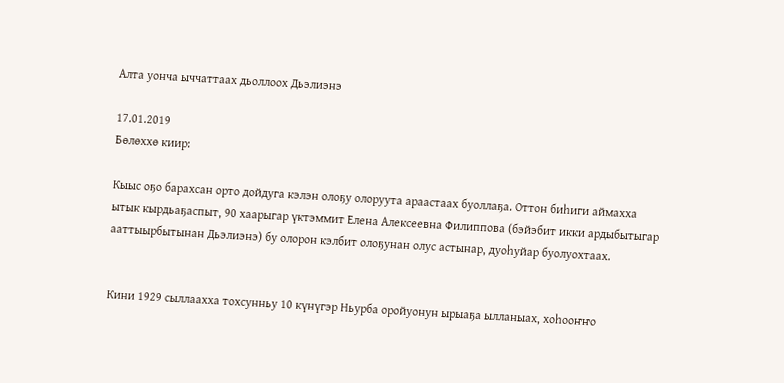Алта уонча ыччаттаах дьоллоох Дьэлиэнэ

17.01.2019
Бөлөххө киир:

Кыыс оҕо барахсан орто дойдуга кэлэн олоҕу олоруута араастаах буоллаҕа. Оттон биһиги аймахха ытык кырдьаҕаспыт, 90 хаарыгар үктэммит Елена Алексеевна Филиппова (бэйэбит икки ардыбытыгар ааттыырбытынан Дьэлиэнэ) бу олорон кэлбит олоҕунан олус астынар, дуоһуйар буолуохтаах.


Кини 1929 сыллаахха тохсунньу 10 күнүгэр Ньурба оройуонун ырыаҕа ылланыах, хоһооҥҥо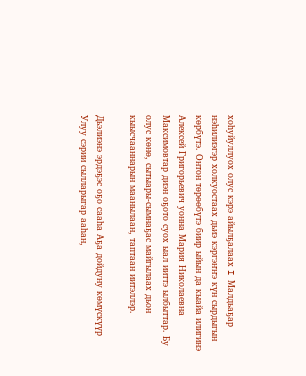хоһуйуллуох олус кэрэ айылҕалаах I Малдьаҕар нэһилиэгэр холкуостаах дьиэ кэргэҥҥэ күн сырдыгын көрбүтэ. Онтон төрөөбүтэ биир ыйын да кыайа илигинэ Алексей Григорьевич уонна Мария Николаевна Максимовтар диэн оҕото суох ыал ииттэ ылбыттар. Бу олус көнө, сытыары-сымнаҕас майгылаах дьон кыысчааннарын маанылаан, таптаан иитэллэр.

Дьэлиэнэ эрдэҕэс оҕо сааһа Аҕа дойдуну көмүскүүр Улуу сэрии сылларыгар ааһан,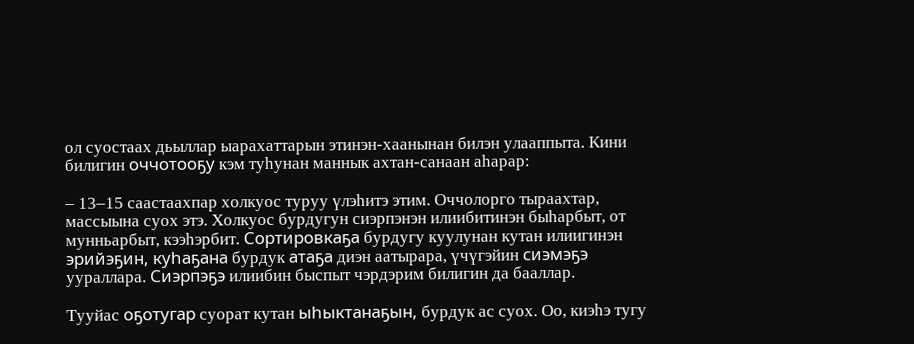ол суостаах дьыллар ыарахаттарын этинэн-хаанынан билэн улааппыта. Кини билигин оччотооҕу кэм туһунан маннык ахтан-санаан аһарар:

– 13–15 саастаахпар холкуос туруу үлэһитэ этим. Оччолорго тыраахтар, массыына суох этэ. Холкуос бурдугун сиэрпэнэн илиибитинэн быһарбыт, от мунньарбыт, кээһэрбит. Сортировкаҕа бурдугу куулунан кутан илиигинэн эрийэҕин, куһаҕана бурдук атаҕа диэн аатырара, үчүгэйин сиэмэҕэ уураллара. Сиэрпэҕэ илиибин быспыт чэрдэрим билигин да бааллар.

Тууйас оҕотугар суорат кутан ыһыктанаҕын, бурдук ас суох. Оо, киэһэ тугу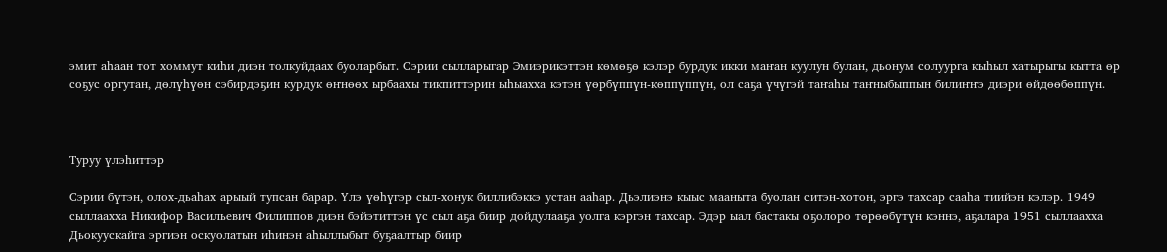эмит аһаан тот хоммут киһи диэн толкуйдаах буоларбыт. Сэрии сылларыгар Эмиэрикэттэн көмөҕө кэлэр бурдук икки маҥан куулун булан, дьонум солуурга кыһыл хатырыгы кытта өр соҕус оргутан, дөлүһүөн сэбирдэҕин курдук өҥнөөх ырбаахы тикпиттэрин ыһыахха кэтэн үөрбүппүн-көппүппүн, ол саҕа үчүгэй таҥаһы таҥныбыппын билиҥҥэ диэри өйдөөбөппүн.



Туруу үлэһиттэр

Сэрии бүтэн, олох-дьаһах арыый тупсан барар. Үлэ үөһүгэр сыл-хонук биллибэккэ устан ааһар. Дьэлиэнэ кыыс мааныта буолан ситэн-хотон, эргэ тахсар сааһа тиийэн кэлэр. 1949 сыллаахха Никифор Васильевич Филиппов диэн бэйэтиттэн үс сыл аҕа биир дойдулааҕа уолга кэргэн тахсар. Эдэр ыал бастакы оҕолоро төрөөбүтүн кэннэ, аҕалара 1951 сыллаахха Дьокуускайга эргиэн оскуолатын иһинэн аһыллыбыт буҕаалтыр биир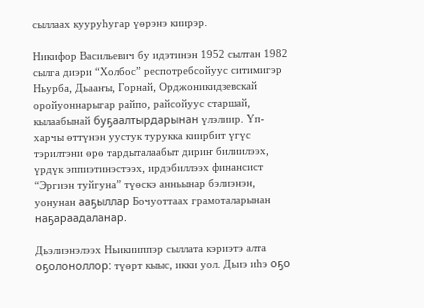сыллаах кууруһугар үөрэнэ киирэр.

Никифор Васильевич бу идэтинэн 1952 сылтан 1982 сылга диэри “Холбос” респотребсойуус ситимигэр Ньурба, Дьааҥы, Горнай, Орджоникидзевскай оройуоннарыгар райпо, райсойуус старшай, кылаабынай буҕаалтырдарынан үлэлиир. Үп-харчы өттүнэн уустук турукка киирбит үгүс тэрилтэни өрө тардыталаабыт дириҥ билиилээх, үрдүк эппиэтинэстээх, ирдэбиллээх финансист “Эргиэн туйгуна” түөскэ анньынар бэлиэнэн, уонунан ааҕыллар Бочуоттаах грамоталарынан наҕараадаланар.

Дьэлиэнэлээх Ньикииппэр сыллата кэриэтэ алта оҕолоноллор: түөрт кыыс, икки уол. Дьиэ иһэ оҕо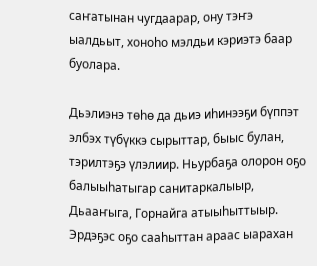саҥатынан чугдаарар, ону тэҥэ ыалдьыт, хоноһо мэлдьи кэриэтэ баар буолара.

Дьэлиэнэ төһө да дьиэ иһинээҕи бүппэт элбэх түбүккэ сырыттар, быыс булан, тэрилтэҕэ үлэлиир. Ньурбаҕа олорон оҕо балыыһатыгар санитаркалыыр, Дьааҥыга, Горнайга атыыһыттыыр. Эрдэҕэс оҕо сааһыттан араас ыарахан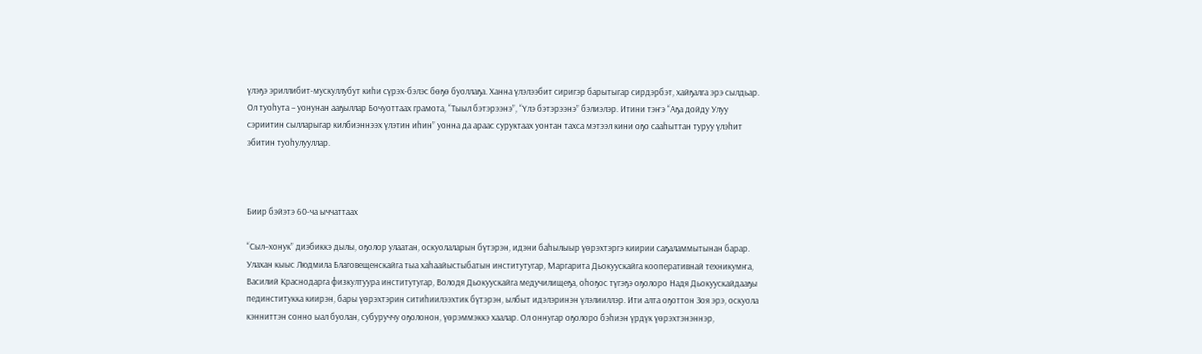үлэҕэ эриллибит-мускуллубут киһи сүрэх-бэлэс бөҕө буоллаҕа. Ханна үлэлээбит сиригэр барытыгар сирдэрбэт, хайҕалга эрэ сылдьар. Ол туоһута – уонунан ааҕыллар Бочуоттаах грамота, “Тыыл бэтэрээнэ”, “Үлэ бэтэрээнэ” бэлиэлэр. Итини тэҥэ “Аҕа дойду Улуу сэриитин сылларыгар килбиэннээх үлэтин иһин” уонна да араас суруктаах уонтан тахса мэтээл кини оҕо сааһыттан туруу үлэһит эбитин туоһулууллар.



Биир бэйэтэ 60-ча ыччаттаах

“Сыл–хонук” диэбиккэ дылы, оҕолор улаатан, оскуолаларын бүтэрэн, идэни баһылыыр үөрэхтэргэ киирии саҕаламмытынан барар. Улахан кыыс Людмила Благовещенскайга тыа хаһаайыстыбатын институтугар, Маргарита Дьокуускайга кооперативнай техникумҥа, Василий Краснодарга физкултуура институтугар, Володя Дьокуускайга медучилищеҕа, оһоҕос түгэҕэ оҕолоро Надя Дьокуускайдааҕы пединститукка киирэн, бары үөрэхтэрин ситиһиилээхтик бүтэрэн, ылбыт идэлэринэн үлэлииллэр. Ити алта оҕоттон Зоя эрэ, оскуола кэнниттэн сонно ыал буолан, субуруччу оҕолонон, үөрэммэккэ хаалар. Ол оннугар оҕолоро бэһиэн үрдүк үөрэхтэнэннэр,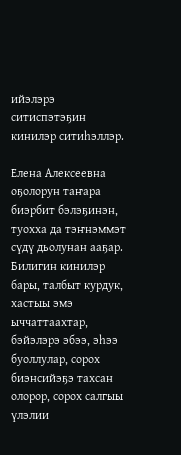ийэлэрэ ситиспэтэҕин кинилэр ситиһэллэр.

Елена Алексеевна оҕолорун таҥара биэрбит бэлэҕинэн, туохха да тэҥнэммэт сүдү дьолунан ааҕар. Билигин кинилэр бары, талбыт курдук, хастыы эмэ ыччаттаахтар, бэйэлэрэ эбээ, эһээ буоллулар, сорох биэнсийэҕэ тахсан олорор, сорох салгыы үлэлии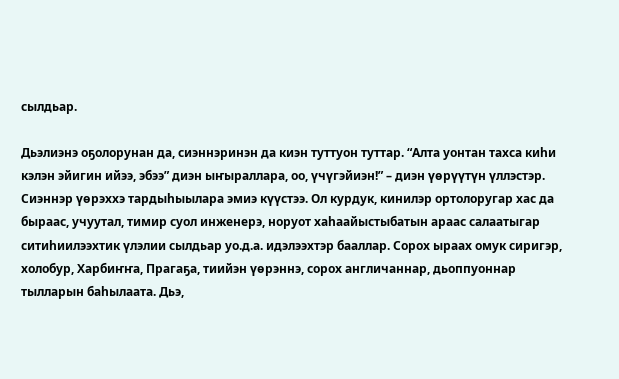сылдьар.

Дьэлиэнэ оҕолорунан да, сиэннэринэн да киэн туттуон туттар. “Алта уонтан тахса киһи кэлэн эйигин ийээ, эбээ” диэн ыҥыраллара, оо, үчүгэйиэн!” – диэн үөрүүтүн үллэстэр. Сиэннэр үөрэххэ тардыһыылара эмиэ күүстээ. Ол курдук, кинилэр ортолоругар хас да быраас, учуутал, тимир суол инженерэ, норуот хаһаайыстыбатын араас салаатыгар ситиһиилээхтик үлэлии сылдьар уо.д.а. идэлээхтэр бааллар. Сорох ыраах омук сиригэр, холобур, Харбиҥҥа, Прагаҕа, тиийэн үөрэннэ, сорох англичаннар, дьоппуоннар тылларын баһылаата. Дьэ,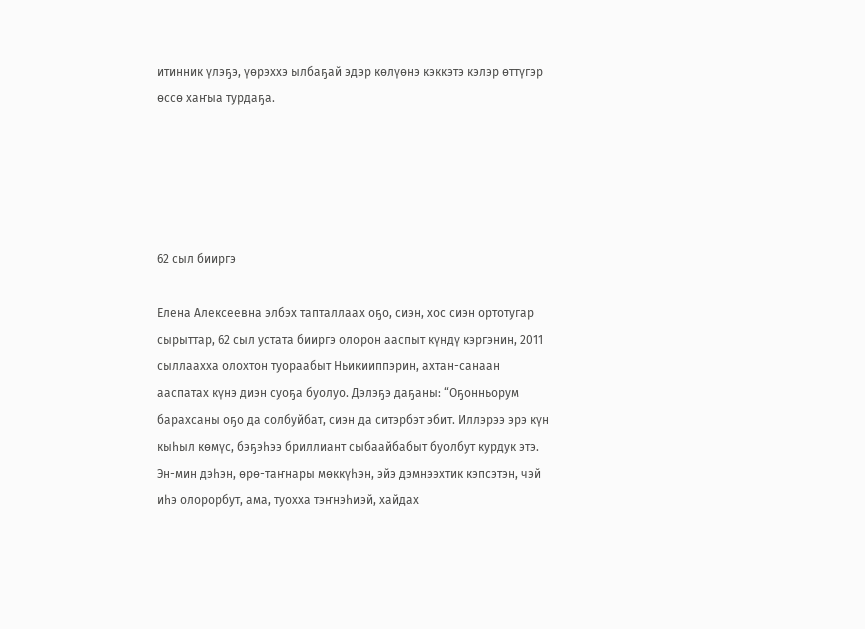итинник үлэҕэ, үөрэххэ ылбаҕай эдэр көлүөнэ кэккэтэ кэлэр өттүгэр өссө хаҥыа турдаҕа.





62 сыл бииргэ

Елена Алексеевна элбэх тапталлаах оҕо, сиэн, хос сиэн ортотугар сырыттар, 62 сыл устата бииргэ олорон ааспыт күндү кэргэнин, 2011 сыллаахха олохтон туораабыт Ньикииппэрин, ахтан-санаан ааспатах күнэ диэн суоҕа буолуо. Дэлэҕэ даҕаны: “Оҕонньорум барахсаны оҕо да солбуйбат, сиэн да ситэрбэт эбит. Иллэрээ эрэ күн кыһыл көмүс, бэҕэһээ бриллиант сыбаайбабыт буолбут курдук этэ. Эн-мин дэһэн, өрө-таҥнары мөккүһэн, эйэ дэмнээхтик кэпсэтэн, чэй иһэ олорорбут, ама, туохха тэҥнэһиэй, хайдах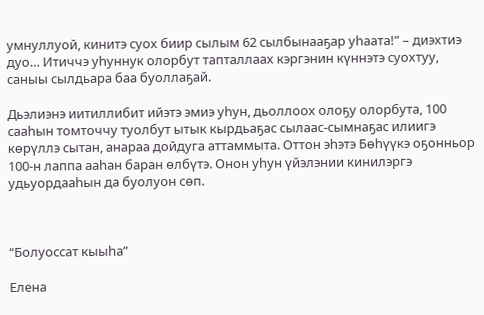умнуллуой, кинитэ суох биир сылым 62 сылбынааҕар уһаата!” – диэхтиэ дуо… Итиччэ уһуннук олорбут тапталлаах кэргэнин күннэтэ суохтуу, саныы сылдьара баа буоллаҕай.

Дьэлиэнэ иитиллибит ийэтэ эмиэ уһун, дьоллоох олоҕу олорбута, 100 сааһын томточчу туолбут ытык кырдьаҕас сылаас-сымнаҕас илиигэ көрүллэ сытан, анараа дойдуга аттаммыта. Оттон эһэтэ Бөһүүкэ оҕонньор 100-н лаппа ааһан баран өлбүтэ. Онон уһун үйэлэнии кинилэргэ удьуордааһын да буолуон сөп.



“Болуоссат кыыһа”

Елена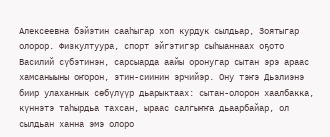Алексеевна бэйэтин сааһыгар хоп курдук сылдьар, Зоятыгар олорор. Физкултуура, спорт эйгэтигэр сыһыаннаах оҕото Василий сүбэтинэн, сарсыарда аайы оронугар сытан эрэ араас хамсаныыны оҥорон, этин-сиинин эрчийэр. Ону тэҥэ Дьэлиэнэ биир улаханнык сөбүлүүр дьарыктаах: сытан-олорон хаалбакка, күннэтэ таһырдьа тахсан, ыраас салгыҥҥа дьаарбайар, ол сылдьан ханна эмэ олоро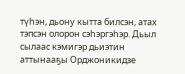түһэн, дьону кытта билсэн, атах тэпсэн олорон сэһэргэһэр. Дьыл сылаас кэмигэр дьиэтин аттынааҕы Орджоникидзе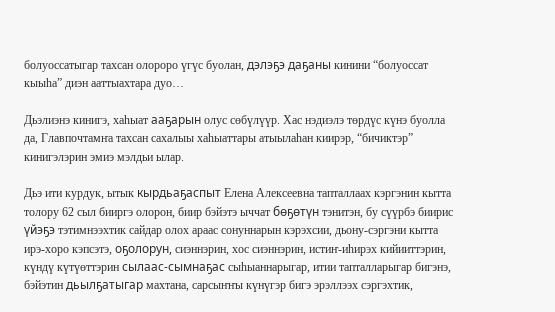болуоссатыгар тахсан олороро үгүс буолан, дэлэҕэ даҕаны кинини “болуоссат кыыһа” диэн ааттыахтара дуо…

Дьэлиэнэ кинигэ, хаһыат ааҕарын олус сөбүлүүр. Хас нэдиэлэ төрдүс күнэ буолла да, Главпочтамҥа тахсан сахалыы хаһыаттары атыылаһан киирэр, “бичиктэр” кинигэлэрин эмиэ мэлдьи ылар.

Дьэ ити курдук, ытык кырдьаҕаспыт Елена Алексеевна тапталлаах кэргэнин кытта толору 62 сыл бииргэ олорон, биир бэйэтэ ыччат бөҕөтүн тэнитэн, бу сүүрбэ биирис үйэҕэ тэтимнээхтик сайдар олох араас сонуннарын кэрэхсии, дьону-сэргэни кытта ирэ-хоро кэпсэтэ, оҕолорун, сиэннэрин, хос сиэннэрин, истиҥ-иһирэх кийииттэрин, күндү күтүөттэрин сылаас-сымнаҕас сыһыаннарыгар, итии тапталларыгар бигэнэ, бэйэтин дьылҕатыгар махтана, сарсыҥҥы күнүгэр бигэ эрэллээх сэргэхтик,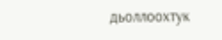дьоллоохтук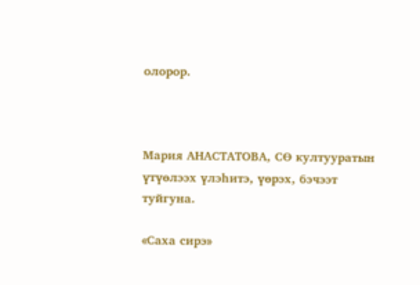олорор.



Мария АНАСТАТОВА, СӨ култууратын үтүөлээх үлэһитэ, үөрэх, бэчээт туйгуна.

«Саха сирэ»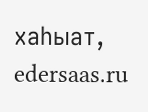хаһыат, edersaas.ru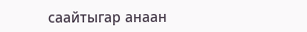саайтыгар анаан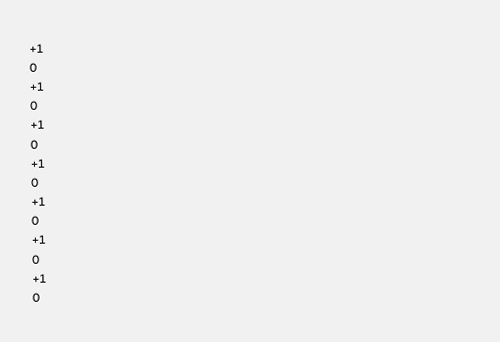+1
0
+1
0
+1
0
+1
0
+1
0
+1
0
+1
0